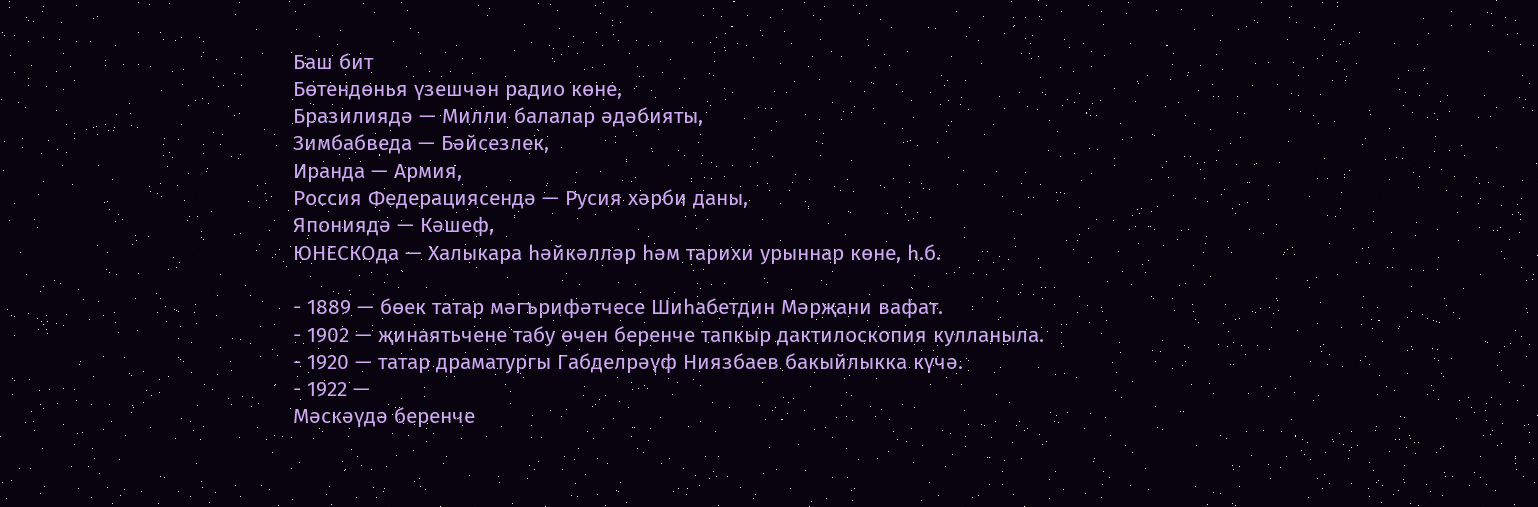Баш бит
Бөтендөнья үзешчән радио көне,
Бразилиядә — Милли балалар әдәбияты,
Зимбабведа — Бәйсезлек,
Иранда — Армия,
Россия Федерациясендә — Русия хәрби даны,
Япониядә — Кәшеф,
ЮНЕСКОда — Халыкара һәйкәлләр һәм тарихи урыннар көне, һ.б.

- 1889 — бөек татар мәгърифәтчесе Шиһабетдин Мәрҗани вафат.
- 1902 — җинаятьчене табу өчен беренче тапкыр дактилоскопия кулланыла.
- 1920 — татар драматургы Габделрәүф Ниязбаев бакыйлыкка күчә.
- 1922 —
Мәскәүдә беренче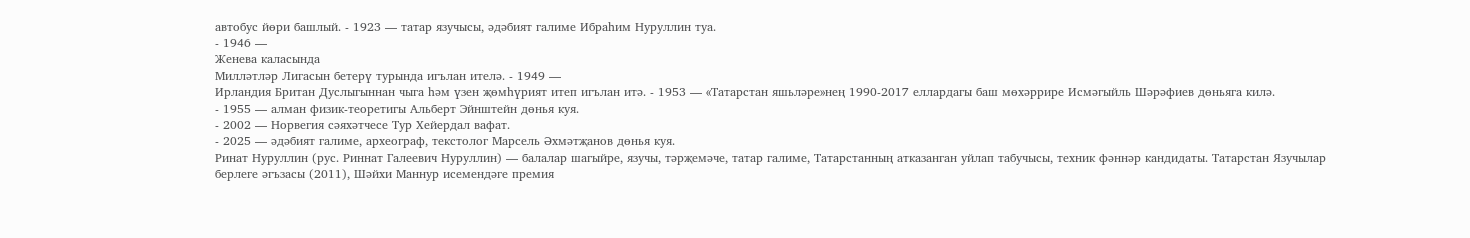автобус йөри башлый. - 1923 — татар язучысы, әдәбият галиме Ибраһим Нуруллин туа.
- 1946 —
Женева каласында
Милләтләр Лигасын бетерү турында игълан ителә. - 1949 —
Ирландия Британ Дуслыгыннан чыга һәм үзен җөмһүрият итеп игълан итә. - 1953 — «Татарстан яшьләре»нең 1990-2017 еллардагы баш мөхәррире Исмәгыйль Шәрәфиев дөньяга килә.
- 1955 — алман физик-теоретигы Альберт Эйнштейн дөнья куя.
- 2002 — Норвегия сәяхәтчесе Тур Хейердал вафат.
- 2025 — әдәбият галиме, археограф, текстолог Марсель Әхмәтҗанов дөнья куя.
Ринат Нуруллин (рус. Риннат Галеевич Нуруллин) — балалар шагыйре, язучы, тәрҗемәче, татар галиме, Татарстанның атказанган уйлап табучысы, техник фәннәр кандидаты. Татарстан Язучылар берлеге әгъзасы (2011), Шәйхи Маннур исемендәге премия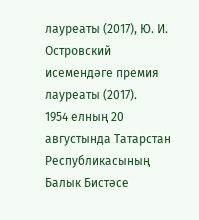лауреаты (2017), Ю. И. Островский исемендәге премия лауреаты (2017).
1954 елның 20 августында Татарстан Республикасының Балык Бистәсе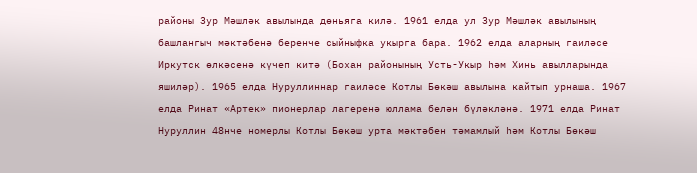районы Зур Мәшләк авылында дөньяга килә. 1961 елда ул Зур Мәшләк авылының башлангыч мәктәбенә беренче сыйныфка укырга бара. 1962 елда аларның гаиләсе Иркутск өлкәсенә күчеп китә (Бохан районының Усть-Укыр һәм Хинь авылларында яшиләр). 1965 елда Нуруллиннар гаиләсе Котлы Бөкәш авылына кайтып урнаша. 1967 елда Ринат «Артек» пионерлар лагеренә юллама белән бүләкләнә. 1971 елда Ринат Нуруллин 48нче номерлы Котлы Бөкәш урта мәктәбен тәмамлый һәм Котлы Бөкәш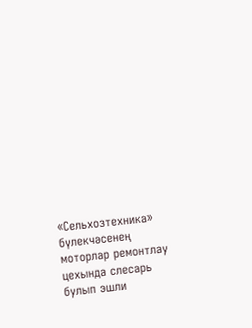«Сельхозтехника» бүлекчәсенең моторлар ремонтлау цехында слесарь булып эшли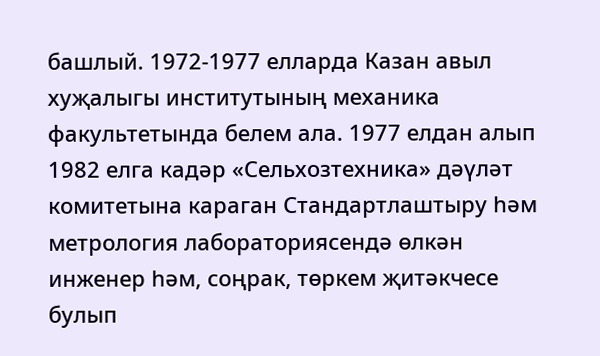башлый. 1972-1977 елларда Казан авыл хуҗалыгы институтының механика факультетында белем ала. 1977 елдан алып 1982 елга кадәр «Сельхозтехника» дәүләт комитетына караган Стандартлаштыру һәм метрология лабораториясендә өлкән инженер һәм, соңрак, төркем җитәкчесе булып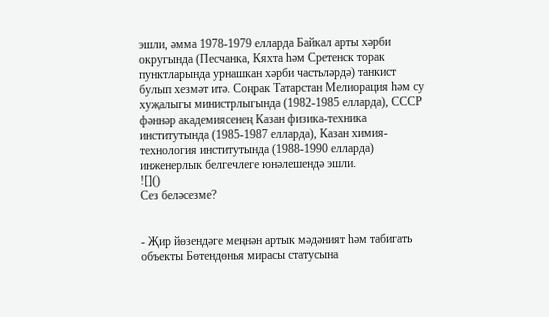эшли, әмма 1978-1979 елларда Байкал арты хәрби округында (Песчанка, Кяхта һәм Сретенск торак пунктларында урнашкан хәрби частьләрдә) танкист булып хезмәт итә. Соңрак Татарстан Мелиорация hәм су хуҗалыгы министрлыгында (1982-1985 елларда), СССР фәннәр академиясенең Казан физика-техника институтында (1985-1987 елларда), Казан химия-технология институтында (1988-1990 елларда) инженерлык белгечлеге юнәлешендә эшли.
![]()
Сез беләсезме?


- Җир йөзендәге меңнән артык мәдәният һәм табигать объекты Бөтендөнья мирасы статусына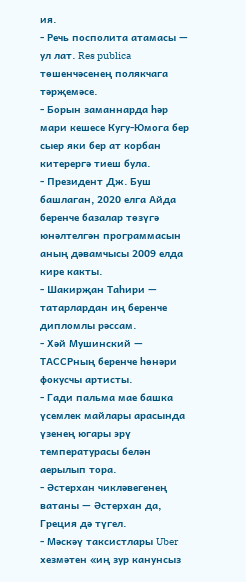ия.
- Речь посполита атамасы — ул лат. Res publica төшенчәсенең полякчага тәрҗемәсе.
- Борын заманнарда һәр мари кешесе Кугу-Юмога бер сыер яки бер ат корбан китерергә тиеш була.
- Президент Дж. Буш башлаган, 2020 елга Айда беренче базалар төзүгә юнәлтелгән программасын аның дәвамчысы 2009 елда кире какты.
- Шакирҗан Таһири — татарлардан иң беренче дипломлы рәссам.
- Хәй Мушинский — ТАССРның беренче һөнәри фокусчы артисты.
- Гади пальма мае башка үсемлек майлары арасында үзенең югары эрү температурасы белән аерылып тора.
- Әстерхан чикләвегенең ватаны — Әстерхан да, Греция дә түгел.
- Мәскәү таксистлары Uber хезмәтен «иң зур канунсыз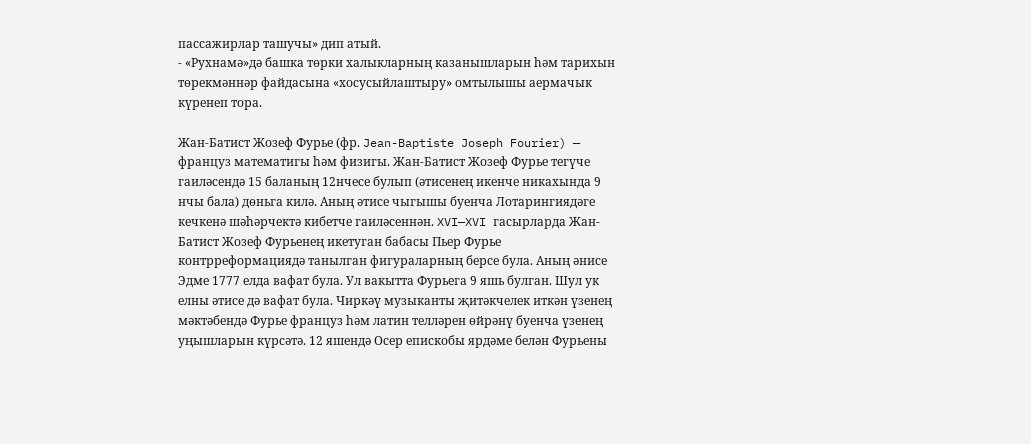пассажирлар ташучы» дип атый.
- «Рухнамә»дә башка төрки халыкларның казанышларын һәм тарихын төрекмәннәр файдасына «хосусыйлаштыру» омтылышы аермачык күренеп тора.

Жан-Батист Жозеф Фурье (фр. Jean-Baptiste Joseph Fourier) — француз математигы һәм физигы. Жан-Батист Жозеф Фурье тегүче гаиләсендә 15 баланың 12нчесе булып (әтисенең икенче никахында 9 нчы бала) дөньга килә. Аның әтисе чыгышы буенча Лотарингиядәге кечкенә шәһәрчектә кибетче гаиләсеннән. XVI—XVI гасырларда Жан-Батист Жозеф Фурьенең икетуган бабасы Пьер Фурье контрреформациядә танылган фигураларның берсе була. Аның әнисе Эдме 1777 елда вафат була. Ул вакытта Фурьега 9 яшь булган. Шул ук елны әтисе дә вафат була. Чиркәү музыканты җитәкчелек иткән үзенең мәктәбендә Фурье француз һәм латин телләрен өйрәнү буенча үзенең уңышларын күрсәтә. 12 яшендә Осер епискобы ярдәме белән Фурьены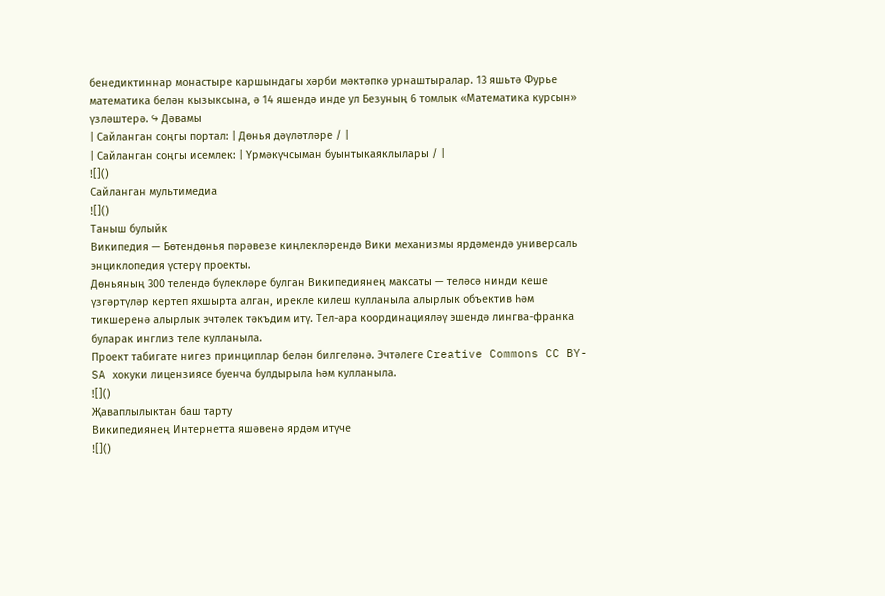бенедиктиннар монастыре каршындагы хәрби мәктәпкә урнаштыралар. 13 яшьтә Фурье математика белән кызыксына, ә 14 яшендә инде ул Безуның 6 томлык «Математика курсын» үзләштерә. ↪ Дәвамы
| Сайланган cоңгы портал: | Дөнья дәүләтләре / |
| Сайланган cоңгы исемлек: | Үрмәкүчсыман буынтыкаяклылары / |
![]()
Сайланган мультимедиа
![]()
Таныш булыйк
Википедия — Бөтендөнья пәрәвезе киңлекләрендә Вики механизмы ярдәмендә универсаль энциклопедия үстерү проекты.
Дөньяның 300 телендә бүлекләре булган Википедиянең максаты — теләсә нинди кеше үзгәртүләр кертеп яхшырта алган, ирекле килеш кулланыла алырлык объектив һәм тикшеренә алырлык эчтәлек тәкъдим итү. Тел-ара координацияләү эшендә лингва-франка буларак инглиз теле кулланыла.
Проект табигате нигез принциплар белән билгеләнә. Эчтәлеге Creative Commons CC BY-SA хокуки лицензиясе буенча булдырыла һәм кулланыла.
![]()
Җаваплылыктан баш тарту
Википедиянең Интернетта яшәвенә ярдәм итүче
![]()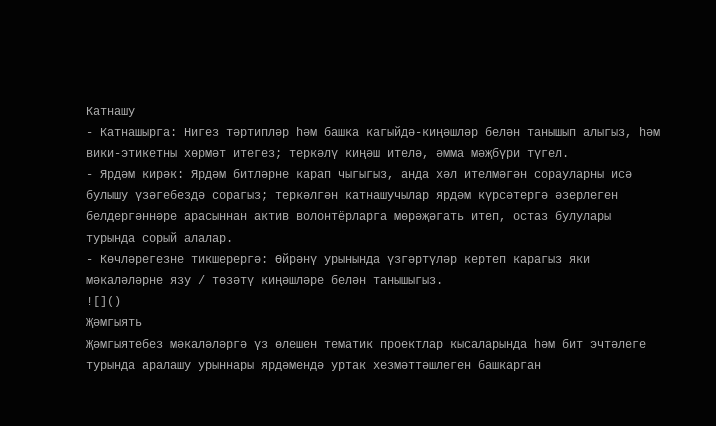Катнашу
- Катнашырга: Нигез тәртипләр һәм башка кагыйдә-киңәшләр белән танышып алыгыз, һәм вики-этикетны хөрмәт итегез; теркәлү киңәш ителә, әмма мәҗбүри түгел.
- Ярдәм кирәк: Ярдәм битләрне карап чыгыгыз, анда хәл ителмәгән сорауларны исә булышу үзәгебездә сорагыз; теркәлгән катнашучылар ярдәм күрсәтергә әзерлеген белдергәннәре арасыннан актив волонтёрларга мөрәҗәгать итеп, остаз булулары турында сорый алалар.
- Көчләрегезне тикшерергә: Өйрәнү урынында үзгәртүләр кертеп карагыз яки мәкаләләрне язу / төзәтү киңәшләре белән танышыгыз.
![]()
Җәмгыять
Җәмгыятебез мәкаләләргә үз өлешен тематик проектлар кысаларында һәм бит эчтәлеге турында аралашу урыннары ярдәмендә уртак хезмәттәшлеген башкарган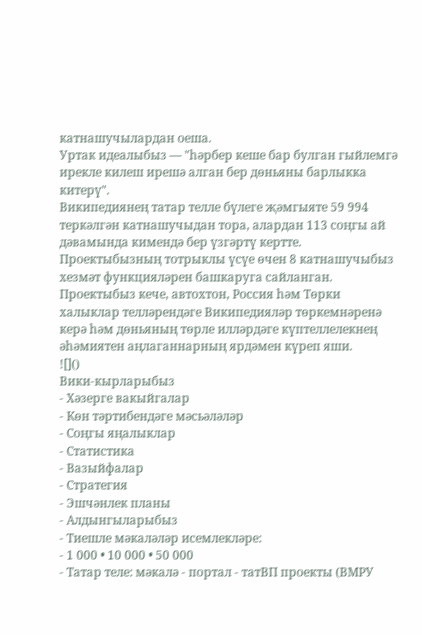катнашучылардан оеша.
Уртак идеалыбыз — "һәрбер кеше бар булган гыйлемгә ирекле килеш ирешә алган бер дөньяны барлыкка китерү".
Википедиянең татар телле бүлеге җәмгыяте 59 994 теркәлгән катнашучыдан тора, алардан 113 соңгы ай дәвамында кимендә бер үзгәртү кертте. Проектыбызның тотрыклы үсүе өчен 8 катнашучыбыз хезмәт функцияләрен башкаруга сайланган.
Проектыбыз кече, автохтон, Россия һәм Төрки халыклар телләрендәге Википедияләр төркемнәренә керә һәм дөньяның төрле илләрдәге күптеллелекнең әһәмиятен аңлаганнарның ярдәмен күреп яши.
![]()
Вики-кырларыбыз
- Хәзерге вакыйгалар
- Көн тәртибендәге мәсьәләләр
- Соңгы яңалыклар
- Статистика
- Вазыйфалар
- Стратегия
- Эшчәнлек планы
- Алдынгыларыбыз
- Тиешле мәкаләләр исемлекләре:
- 1 000 • 10 000 • 50 000
- Татар теле: мәкалә - портал - татВП проекты (ВМРУ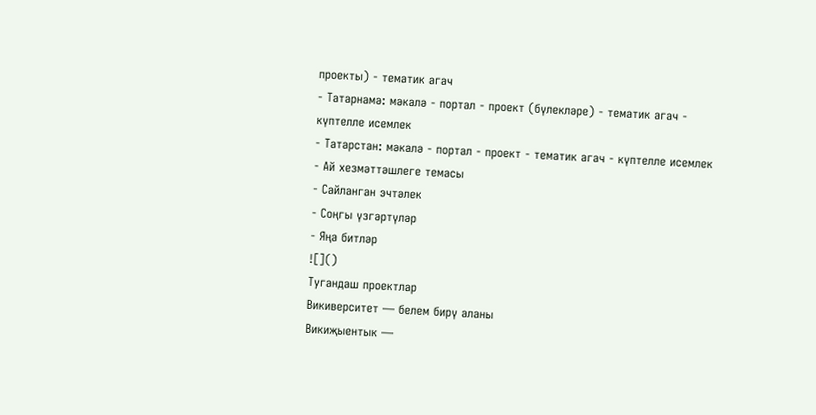проекты) - тематик агач
- Татарнамә: мәкалә - портал - проект (бүлекләре) - тематик агач - күптелле исемлек
- Татарстан: мәкалә - портал - проект - тематик агач - күптелле исемлек
- Ай хезмәттәшлеге темасы
- Сайланган эчтәлек
- Соңгы үзгәртүләр
- Яңа битләр
![]()
Тугандаш проектлар
Викиверситет — белем бирү аланы
Викиҗыентык —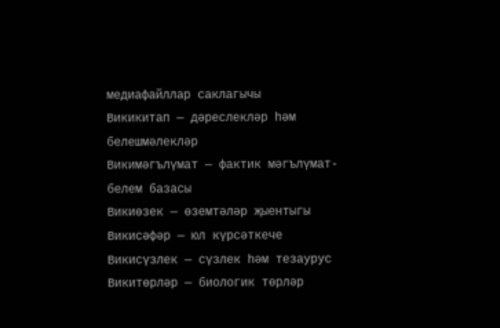медиафайллар саклагычы
Викикитап — дәреслекләр һәм белешмәлекләр
Викимәгълүмат — фактик мәгълүмат-белем базасы
Викиөзек — өземтәләр җыентыгы
Викисәфәр — юл күрсәткече
Викисүзлек — сүзлек һәм тезаурус
Викитөрләр — биологик төрләр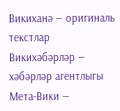Викиханә — оригиналь текстлар
Викихәбәрләр — хәбәрләр агентлыгы
Мета-Вики —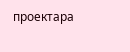проектара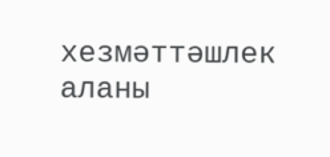хезмәттәшлек аланы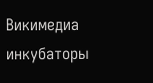Викимедиа инкубаторы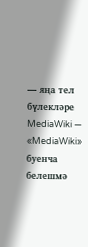— яңа тел бүлекләре
MediaWiki — «MediaWiki» буенча белешмә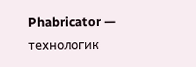Phabricator — технологик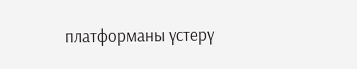платформаны үстерү